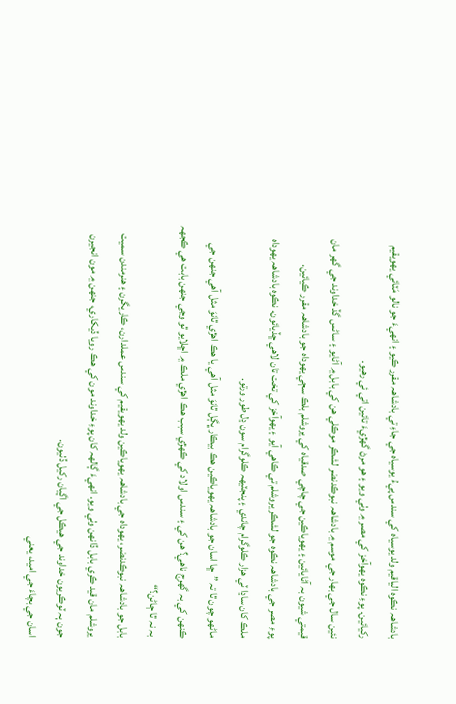بادشاهہ نڪوہ الياقيم ولد يوسياہ کي سندس پيءُ يوسياہ جي جاءِ تي بادشاهہ مقرر ڪيو ۽ انهيءَ جو نالو مَٽائي يهويقيم رکيائين. پوءِ نڪوہ يهوآخز کي مصر ۾ وٺي ويو ۽ هو مرڻ گھڙيءَ تائين اتي ئي رهيو.
نئين سال جي بهار جي موسم ۾ بادشاهہ نبوڪدنضر لشڪر موڪلي هن کي بابل ۾ آڻايو ۽ ساڻس گڏ خداوند جي گھر مان قيمتي شيون بہ آڻايائين ۽ يهوياڪين جي چاچي صدقياہ کي يروشلم بلڪ سڄي يهوداہ جو بادشاهہ مقرر ڪيائين.
پوءِ مصر جي بادشاهہ نڪوہ جو لشڪر يروشلم تي ڪاهي آيو ۽ يهوآخز کي تخت تان لاهي ڇڏيائون. نڪوہ بادشاهہ يهوداہ ملڪ کان ساڍا ٽي هزار ڪلوگرام چاندي ۽ پنجٽيهہ ڪلوگرام سون ڍل طور ورتو.
ماڻهو چون ٿا تہ ”ڇا اسان جو بادشاهہ يهوياڪين هڪ بيڪار ڀڳل ٿانوَ مثل آهي يا هڪ اهڙي ٿانوَ مثل آهي جنهن جي ڪنهن کي بہ گھرج ناهي؟ هن کي ۽ سندس اولاد کي ڪهڙي سبب هڪ اهڙي ملڪ ۾ اڇلايو ٿو وڃي جنهن بابت هي ڪجھہ بہ نہ ٿا ڄاڻن؟“
بابل جو بادشاهہ نبوڪدنضر، يهوداہ جي بادشاهہ يهوياڪين ولد يهويقيم کي سندس عملدارن، ڪاريگرن ۽ هنرمندن سميت يروشلم مان قيد ڪري بابل ڏانهن وٺي ويو. انهيءَ ڳالهہ کان پوءِ خداوند مون کي هڪ رويا ڏيکاري، جنهن ۾ مون انجيرن جون ٻہ ٽوڪريون خداوند جي هيڪل جي اڳيان رکيل ڏٺيون.
اسان جي بچاءَ جي اميد، يعني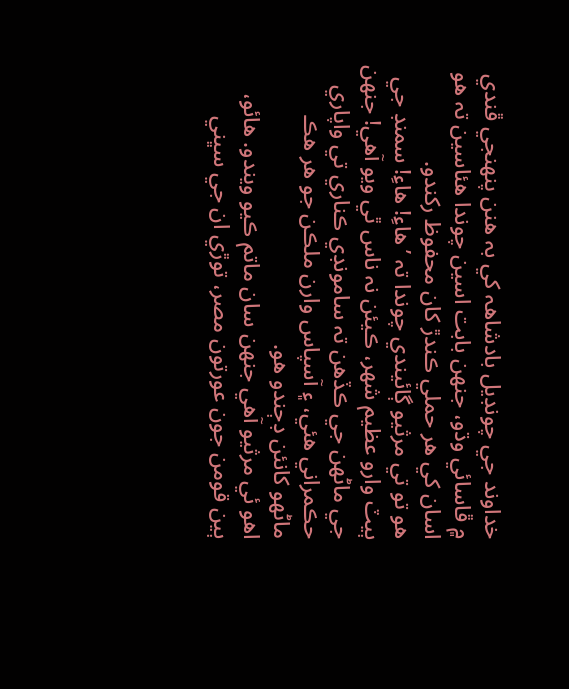خداوند جي چونڊيل بادشاهہ کي بہ هنن پنهنجي ڦندي ۾ ڦاسائي وڌو، جنهن بابت اسين چوندا هئاسين تہ هو اسان کي هر حملي ڪندڙ کان محفوظ رکندو.
هو تو تي مرثيو ڳائيندي چوندا تہ ’هاءِ! هاءِ! سمنڊ جي ٻيٽ وارو عظيم شهر، ڪيئن نہ ناس ٿي ويو آهي! جنهن جي ماڻهن جي ڪڏهن تہ سامونڊي ڪناري تي واپاري حڪمراني هئي، ۽ آسپاس وارن ملڪن جو هر هڪ ماڻهو کانئن ڊڄندو هو.
اهو ئي مرثيو آهي جنهن سان ماتم ڪيو ويندو. هائو، ٻين قومن جون عورتون مصر، توڙي ان جي سڀني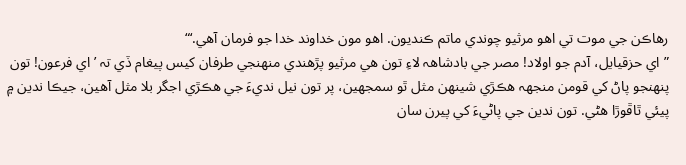رهاڪن جي موت تي اهو مرثيو چوندي ماتم ڪنديون. اهو مون خداوند خدا جو فرمان آهي.‘“
”اي حزقيايل، آدم جو اولاد! مصر جي بادشاهہ لاءِ تون هي مرثيو پڙهندي منهنجي طرفان کيس پيغام ڏي تہ ’اي فرعون! تون پنهنجو پاڻ کي قومن منجھہ هڪڙي شينهن مثل ٿو سمجھين، پر تون نيل نديءَ جي هڪڙي اجگر بلا مثل آهين، جيڪا ندين ۾ پيئي ٿاڦوڙا هڻي. تون ندين جي پاڻيءَ کي پيرن سان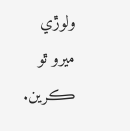ولوڙي ميرو ٿو ڪرين.